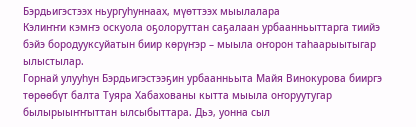Бэрдьигэстээх ньургуһуннаах, мүөттээх мыылалара
Кэлиҥҥи кэмҥэ оскуола оҕолоруттан саҕалаан урбаанньыттарга тиийэ бэйэ бородууксуйатын биир көрүҥэр – мыыла оҥорон таһаарыытыгар ылыстылар.
Горнай улууһун Бэрдьигэстээҕин урбаанньыта Майя Винокурова бииргэ төрөөбүт балта Туяра Хабахованы кытта мыыла оҥоруутугар былырыыҥҥыттан ылсыбыттара. Дьэ, уонна сыл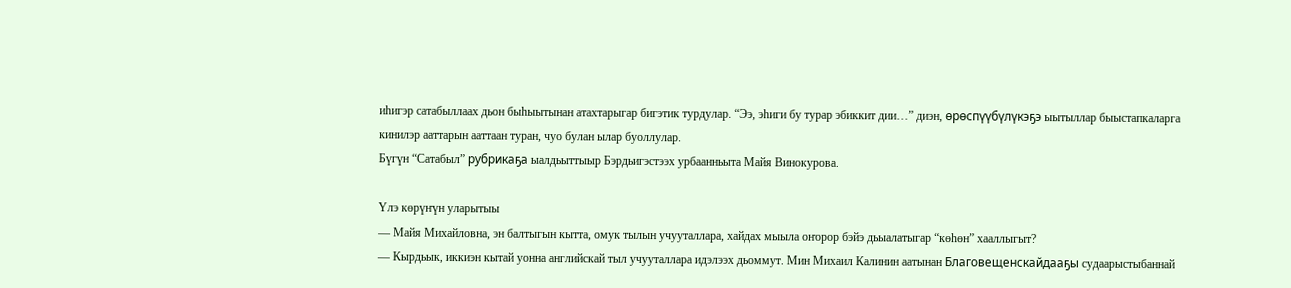иһигэр сатабыллаах дьон быһыытынан атахтарыгар бигэтик турдулар. “Ээ, эһиги бу турар эбиккит дии…” диэн, өрөспүүбүлүкэҕэ ыытыллар быыстапкаларга кинилэр ааттарын ааттаан туран, чуо булан ылар буоллулар.
Бүгүн “Сатабыл” рубрикаҕа ыалдьыттыыр Бэрдьигэстээх урбаанньыта Майя Винокурова.

Үлэ көрүҥүн уларытыы
— Майя Михайловна, эн балтыгын кытта, омук тылын учууталлара, хайдах мыыла оҥорор бэйэ дьыалатыгар “көһөн” хааллыгыт?
— Кырдьык, иккиэн кытай уонна английскай тыл учууталлара идэлээх дьоммут. Мин Михаил Калинин аатынан Благовещенскайдааҕы судаарыстыбаннай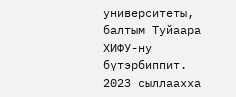университеты, балтым Туйаара ХИФУ-ну бүтэрбиппит. 2023 сыллаахха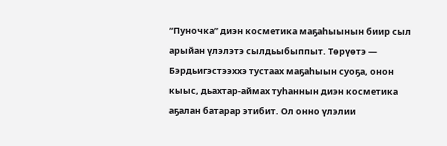“Пуночка” диэн косметика маҕаһыынын биир сыл арыйан үлэлэтэ сылдьыбыппыт. Төрүөтэ — Бэрдьигэстээххэ тустаах маҕаһыын суоҕа, онон кыыс, дьахтар-аймах туһаннын диэн косметика аҕалан батарар этибит. Ол онно үлэлии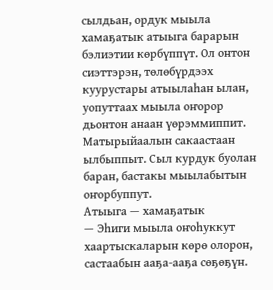сылдьан, ордук мыыла хамаҕатык атыыга барарын бэлиэтии көрбүппүт. Ол онтон сиэттэрэн, төлөбүрдээх куурустары атыылаһан ылан, уопуттаах мыыла оҥорор дьонтон анаан үөрэммиппит. Матырыйаалын сакаастаан ылбыппыт. Сыл курдук буолан баран, бастакы мыылабытын оҥорбуппут.
Атыыга — хамаҕатык
— Эһиги мыыла оҥоһуккут хаартыскаларын көрө олорон, састаабын ааҕа-ааҕа сөҕөҕүн.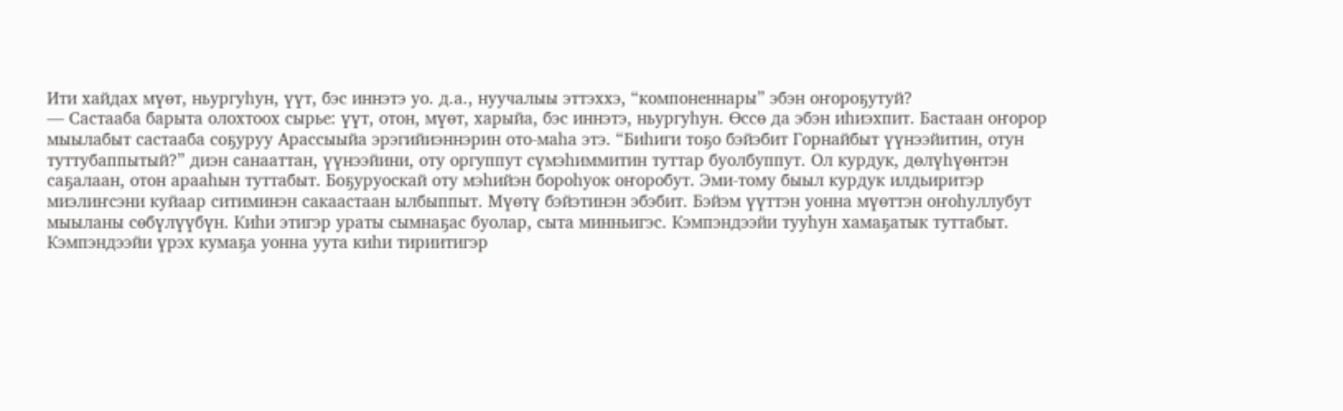Ити хайдах мүөт, ньургуһун, үүт, бэс иннэтэ уо. д.а., нуучалыы эттэххэ, “компоненнары” эбэн оҥороҕутуй?
— Састааба барыта олохтоох сырье: үүт, отон, мүөт, харыйа, бэс иннэтэ, ньургуһун. Өссө да эбэн иһиэхпит. Бастаан оҥорор мыылабыт састааба соҕуруу Арассыыйа эрэгийиэннэрин ото-маһа этэ. “Биһиги тоҕо бэйэбит Горнайбыт үүнээйитин, отун туттубаппытый?” диэн санааттан, үүнээйини, оту оргуппут сүмэһиммитин туттар буолбуппут. Ол курдук, дөлүһүөнтэн саҕалаан, отон арааһын туттабыт. Боҕуруоскай оту мэһийэн бороһуок оҥоробут. Эми-тому быыл курдук илдьиритэр миэлиҥсэни куйаар ситиминэн сакаастаан ылбыппыт. Мүөтү бэйэтинэн эбэбит. Бэйэм үүттэн уонна мүөттэн оҥоһуллубут мыыланы сөбүлүүбүн. Киһи этигэр ураты сымнаҕас буолар, сыта минньигэс. Кэмпэндээйи тууһун хамаҕатык туттабыт. Кэмпэндээйи үрэх кумаҕа уонна уута киһи тириитигэр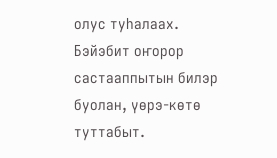олус туһалаах. Бэйэбит оҥорор састааппытын билэр буолан, үөрэ-көтө туттабыт.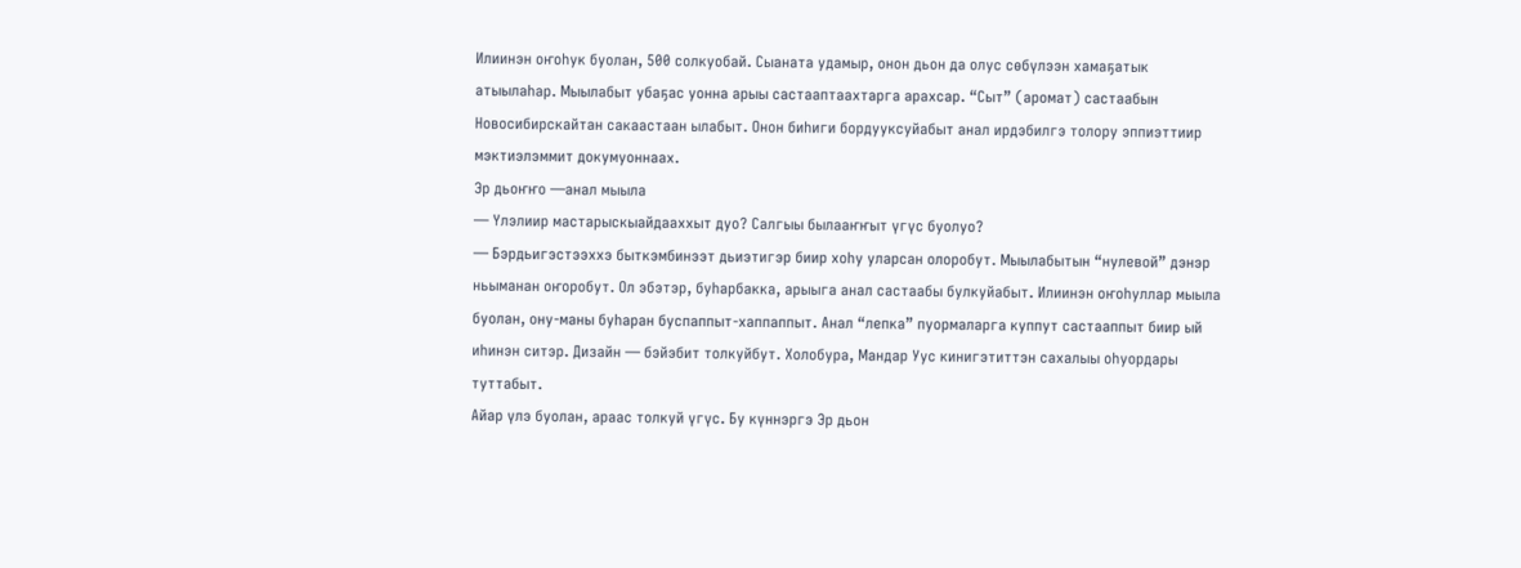Илиинэн оҥоһук буолан, 500 солкуобай. Сыаната удамыр, онон дьон да олус сөбүлээн хамаҕатык атыылаһар. Мыылабыт убаҕас уонна арыы састааптаахтарга арахсар. “Сыт” (аромат) састаабын Новосибирскайтан сакаастаан ылабыт. Онон биһиги бордууксуйабыт анал ирдэбилгэ толору эппиэттиир мэктиэлэммит докумуоннаах.
Эр дьоҥҥо —анал мыыла
— Үлэлиир мастарыскыайдааххыт дуо? Салгыы былааҥҥыт үгүс буолуо?
— Бэрдьигэстээххэ быткэмбинээт дьиэтигэр биир хоһу уларсан олоробут. Мыылабытын “нулевой” дэнэр ньыманан оҥоробут. Ол эбэтэр, буһарбакка, арыыга анал састаабы булкуйабыт. Илиинэн оҥоһуллар мыыла буолан, ону-маны буһаран буспаппыт-хаппаппыт. Анал “лепка” пуормаларга куппут састааппыт биир ый иһинэн ситэр. Дизайн — бэйэбит толкуйбут. Холобура, Мандар Уус кинигэтиттэн сахалыы оһуордары туттабыт.
Айар үлэ буолан, араас толкуй үгүс. Бу күннэргэ Эр дьон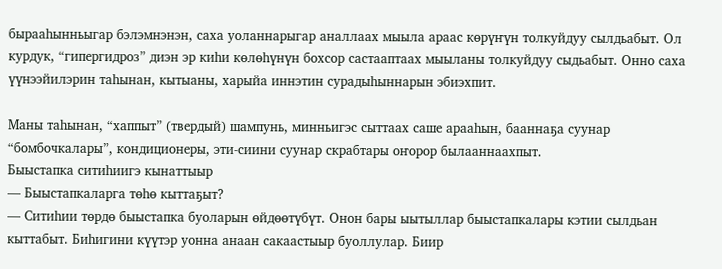бырааһынньыгар бэлэмнэнэн, саха уоланнарыгар аналлаах мыыла араас көрүҥүн толкуйдуу сылдьабыт. Ол курдук, “гипергидроз” диэн эр киһи көлөһүнүн бохсор састааптаах мыыланы толкуйдуу сыдьабыт. Онно саха үүнээйилэрин таһынан, кытыаны, харыйа иннэтин сурадыһыннарын эбиэхпит.

Маны таһынан, “хаппыт” (твердый) шампунь, минньигэс сыттаах саше арааһын, бааннаҕа суунар “бомбочкалары”, кондиционеры, эти-сиини суунар скрабтары оҥорор былааннаахпыт.
Быыстапка ситиһиигэ кынаттыыр
— Быыстапкаларга төһө кыттаҕыт?
— Ситиһии төрдө быыстапка буоларын өйдөөтүбүт. Онон бары ыытыллар быыстапкалары кэтии сылдьан кыттабыт. Биһигини күүтэр уонна анаан сакаастыыр буоллулар. Биир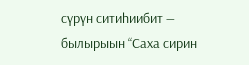сүрүн ситиһиибит — былырыын “Саха сирин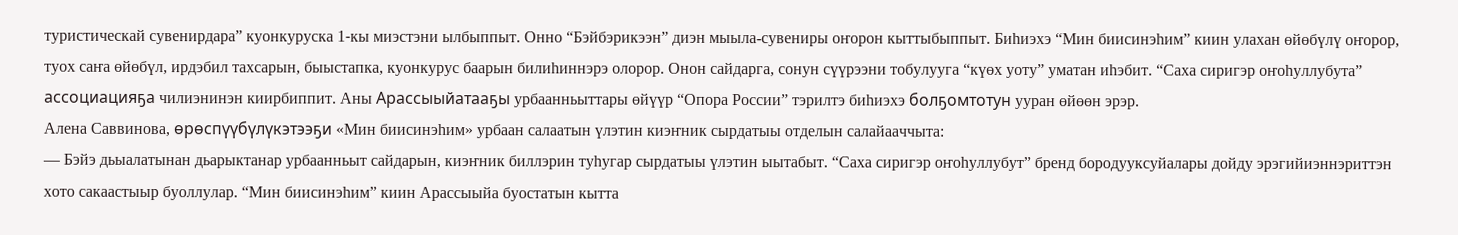туристическай сувенирдара” куонкуруска 1‑кы миэстэни ылбыппыт. Онно “Бэйбэрикээн” диэн мыыла-сувениры оҥорон кыттыбыппыт. Биһиэхэ “Мин биисинэһим” киин улахан өйөбүлү оҥорор, туох саҥа өйөбүл, ирдэбил тахсарын, быыстапка, куонкурус баарын билиһиннэрэ олорор. Онон сайдарга, сонун сүүрээни тобулууга “күөх уоту” уматан иһэбит. “Саха сиригэр оҥоһуллубута” ассоциацияҕа чилиэнинэн киирбиппит. Аны Арассыыйатааҕы урбаанньыттары өйүүр “Опора России” тэрилтэ биһиэхэ болҕомтотун ууран өйөөн эрэр.
Алена Саввинова, өрөспүүбүлүкэтээҕи «Мин биисинэһим» урбаан салаатын үлэтин киэҥник сырдатыы отделын салайааччыта:
— Бэйэ дьыалатынан дьарыктанар урбаанньыт сайдарын, киэҥник биллэрин туһугар сырдатыы үлэтин ыытабыт. “Саха сиригэр оҥоһуллубут” бренд бородууксуйалары дойду эрэгийиэннэриттэн хото сакаастыыр буоллулар. “Мин биисинэһим” киин Арассыыйа буостатын кытта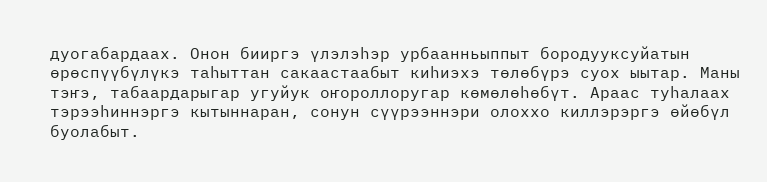дуогабардаах. Онон бииргэ үлэлэһэр урбаанньыппыт бородууксуйатын өрөспүүбүлүкэ таһыттан сакаастаабыт киһиэхэ төлөбүрэ суох ыытар. Маны тэҥэ, табаардарыгар угуйук оҥороллоругар көмөлөһөбүт. Араас туһалаах тэрээһиннэргэ кытыннаран, сонун сүүрээннэри олоххо киллэрэргэ өйөбүл буолабыт.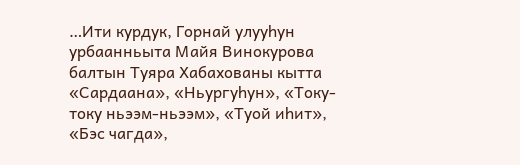…Ити курдук, Горнай улууһун урбаанньыта Майя Винокурова балтын Туяра Хабахованы кытта «Сардаана», «Ньургуһун», «Току-току ньээм-ньээм», «Туой иһит», «Бэс чагда»,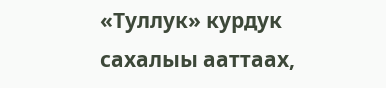«Туллук» курдук сахалыы ааттаах,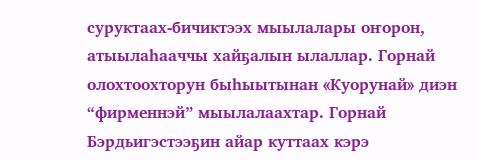суруктаах-бичиктээх мыылалары оҥорон, атыылаһааччы хайҕалын ылаллар. Горнай олохтоохторун быһыытынан «Куорунай» диэн “фирменнэй” мыылалаахтар. Горнай Бэрдьигэстээҕин айар куттаах кэрэ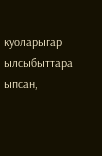куоларыгар ылсыбыттара ыпсан,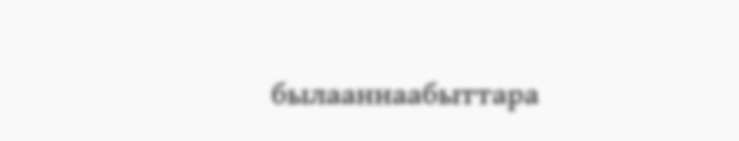былааннаабыттара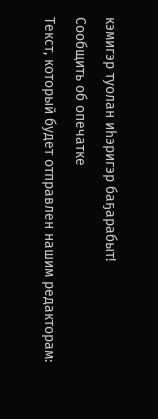кэмигэр туолан иһэригэр баҕарабыт!
Сообщить об опечатке
Текст, который будет отправлен нашим редакторам: